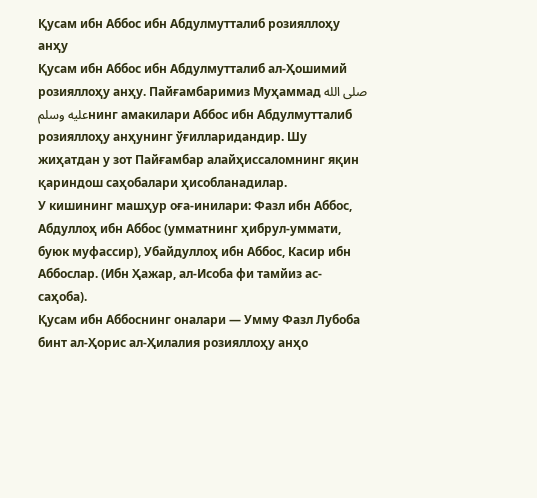Қусам ибн Аббос ибн Абдулмутталиб розияллоҳу анҳу
Қусам ибн Аббос ибн Абдулмутталиб ал-Ҳошимий розияллоҳу анҳу. Пайғамбаримиз Муҳаммад صلى الله عليه وسلمнинг амакилари Аббос ибн Абдулмутталиб розияллоҳу анҳунинг ўғилларидандир. Шу жиҳатдан у зот Пайғамбар алайҳиссаломнинг яқин қариндош саҳобалари ҳисобланадилар.
У кишининг машҳур оға-инилари: Фазл ибн Аббос, Абдуллоҳ ибн Аббос (умматнинг ҳибрул-уммати, буюк муфассир), Убайдуллоҳ ибн Аббос, Касир ибн Аббослар. (Ибн Ҳажар, ал-Исоба фи тамйиз ас-саҳоба).
Қусам ибн Аббоснинг оналари — Умму Фазл Лубоба бинт ал-Ҳорис ал-Ҳилалия розияллоҳу анҳо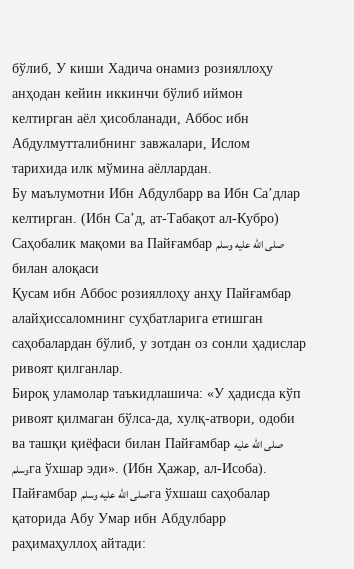бўлиб, У киши Хадича онамиз розияллоҳу анҳодан кейин иккинчи бўлиб иймон келтирган аёл ҳисобланади, Аббос ибн Абдулмутталибнинг завжалари, Ислом тарихида илк мўмина аёллардан.
Бу маълумотни Ибн Абдулбарр ва Ибн Са’длар келтирган. (Ибн Са’д, ат-Табақот ал-Кубро)
Саҳобалик мақоми ва Пайғамбар صلى الله عليه وسلم билан алоқаси
Қусам ибн Аббос розияллоҳу анҳу Пайғамбар алайҳиссаломнинг суҳбатларига етишган саҳобалардан бўлиб, у зотдан оз сонли ҳадислар ривоят қилганлар.
Бироқ уламолар таъкидлашича: «У ҳадисда кўп ривоят қилмаган бўлса-да, хулқ-атвори, одоби ва ташқи қиёфаси билан Пайғамбар صلى الله عليه وسلمга ўхшар эди». (Ибн Ҳажар, ал-Исоба).
Пайғамбар صلى الله عليه وسلمга ўхшаш саҳобалар қаторида Абу Умар ибн Абдулбарр раҳимаҳуллоҳ айтади: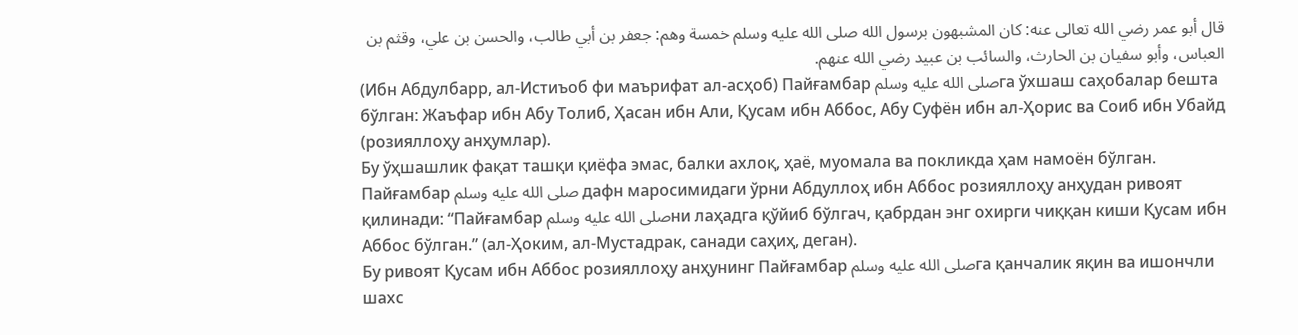قال أبو عمر رضي الله تعالى عنه: كان المشبهون برسول الله صلى الله عليه وسلم خمسة وهم: جعفر بن أبي طالب، والحسن بن علي، وقثم بن العباس، وأبو سفيان بن الحارث، والسائب بن عبيد رضي الله عنهم.
(Ибн Абдулбарр, ал-Истиъоб фи маърифат ал-асҳоб) Пайғамбар صلى الله عليه وسلمга ўхшаш саҳобалар бешта бўлган: Жаъфар ибн Абу Толиб, Ҳасан ибн Али, Қусам ибн Аббос, Абу Суфён ибн ал-Ҳорис ва Соиб ибн Убайд (розияллоҳу анҳумлар).
Бу ўҳшашлик фақат ташқи қиёфа эмас, балки ахлоқ, ҳаё, муомала ва покликда ҳам намоён бўлган.
Пайғамбар صلى الله عليه وسلم дафн маросимидаги ўрни Абдуллоҳ ибн Аббос розияллоҳу анҳудан ривоят қилинади: “Пайғамбар صلى الله عليه وسلمни лаҳадга қўйиб бўлгач, қабрдан энг охирги чиққан киши Қусам ибн Аббос бўлган.” (ал-Ҳоким, ал-Мустадрак, санади саҳиҳ, деган).
Бу ривоят Қусам ибн Аббос розияллоҳу анҳунинг Пайғамбар صلى الله عليه وسلمга қанчалик яқин ва ишончли шахс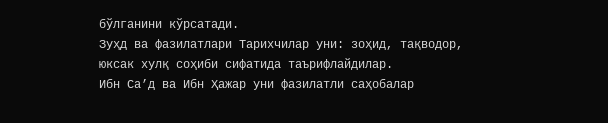бўлганини кўрсатади.
Зуҳд ва фазилатлари Тарихчилар уни: зоҳид, тақводор, юксак хулқ соҳиби сифатида таърифлайдилар.
Ибн Са’д ва Ибн Ҳажар уни фазилатли саҳобалар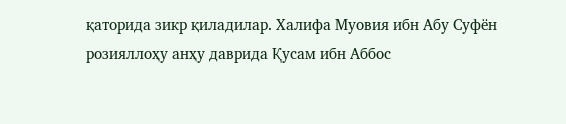қаторида зикр қиладилар. Халифа Муовия ибн Абу Суфён розияллоҳу анҳу даврида Қусам ибн Аббос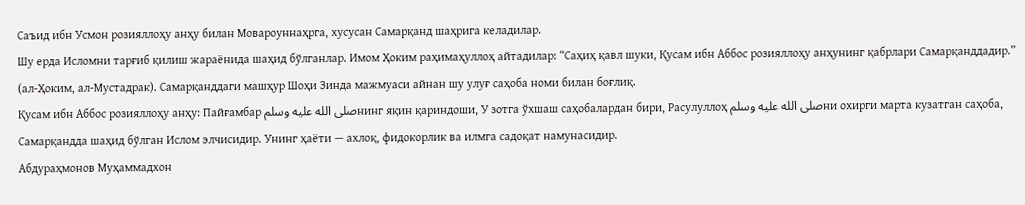Саъид ибн Усмон розияллоҳу анҳу билан Мовароуннаҳрга, хусусан Самарқанд шаҳрига келадилар.
Шу ерда Исломни тарғиб қилиш жараёнида шаҳид бўлганлар. Имом Ҳоким раҳимаҳуллоҳ айтадилар: “Саҳиҳ қавл шуки, Қусам ибн Аббос розияллоҳу анҳунинг қабрлари Самарқанддадир.” (ал-Ҳоким, ал-Мустадрак). Самарқанддаги машҳур Шоҳи Зинда мажмуаси айнан шу улуғ саҳоба номи билан боғлиқ.
Қусам ибн Аббос розияллоҳу анҳу: Пайғамбар صلى الله عليه وسلمнинг яқин қариндоши, У зотга ўхшаш саҳобалардан бири, Расулуллоҳ صلى الله عليه وسلمни охирги марта кузатган саҳоба, Самарқандда шаҳид бўлган Ислом элчисидир. Унинг ҳаёти — ахлоқ, фидокорлик ва илмга садоқат намунасидир.
Абдураҳмонов Муҳаммадхон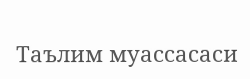Таълим муассасаси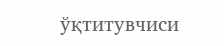ўқтитувчиси